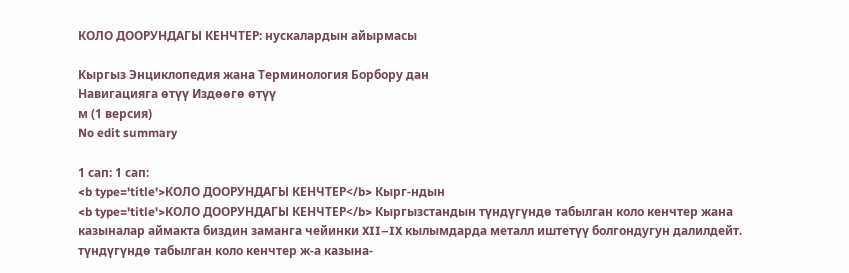КОЛО ДООРУНДАГЫ КЕНЧТЕР: нускалардын айырмасы

Кыргыз Энциклопедия жана Терминология Борбору дан
Навигацияга өтүү Издөөгө өтүү
м (1 версия)
No edit summary

1 сап: 1 сап:
<b type='title'>КОЛО ДООРУНДАГЫ КЕНЧТЕР</b> Кырг-ндын
<b type='title'>КОЛО ДООРУНДАГЫ КЕНЧТЕР</b> Кыргызстандын түндүгүндө табылган коло кенчтер жана казыналар аймакта биздин заманга чейинки XII–IX кылымдарда металл иштетүү болгондугун далилдейт.
түндүгүндө табылган коло кенчтер ж-а казына-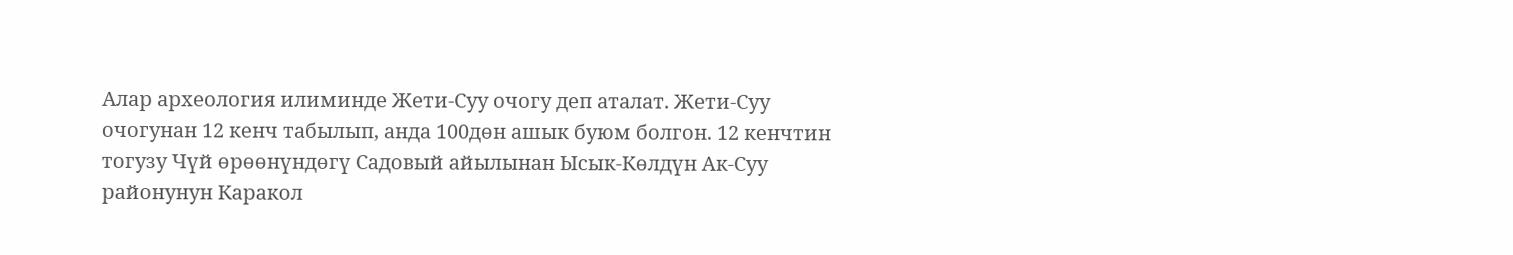Алар археология илиминде Жети-Суу очогу деп аталат. Жети-Суу очогунан 12 кенч табылып, анда 100дөн ашык буюм болгон. 12 кенчтин тогузу Чүй өрөөнүндөгү Садовый айылынан Ысык-Көлдүн Ак-Суу районунун Каракол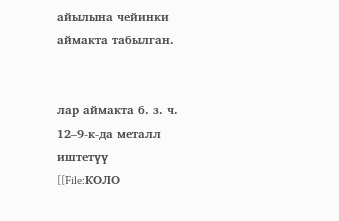айылына чейинки аймакта табылган.


лар аймакта б. з. ч. 12–9-к-да металл иштетүү
[[File:КОЛО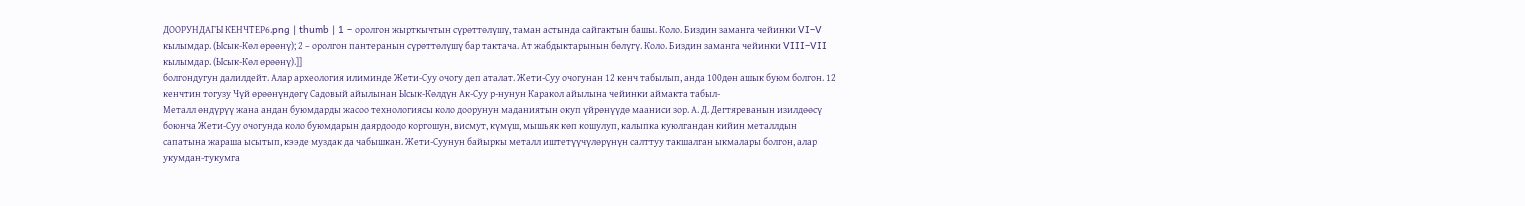ДООРУНДАГЫ КЕНЧТЕР6.png | thumb | 1 – оролгон жырткычтын сүрөттөлүшү, таман астында сайгактын башы. Коло. Биздин заманга чейинки VI–V кылымдар. (Ысык-Көл өрөөнү); 2 – оролгон пантеранын сүрөттөлүшү бар тактача. Ат жабдыктарынын бөлүгү. Коло. Биздин заманга чейинки VIII–VII кылымдар. (Ысык-Көл өрөөнү).]]
болгондугун далилдейт. Алар археология илиминде Жети-Суу очогу деп аталат. Жети-Суу очогунан 12 кенч табылып, анда 100дөн ашык буюм болгон. 12 кенчтин тогузу Чүй өрөөнүндөгү Садовый айылынан Ысык-Көлдүн Ак-Суу р-нунун Каракол айылына чейинки аймакта табыл-
Металл өндүрүү жана андан буюмдарды жасоо технологиясы коло доорунун маданиятын окуп үйрөнүүдө мааниси зор. А. Д. Дегтяреванын изилдөөсү боюнча Жети-Суу очогунда коло буюмдарын даярдоодо коргошун, висмут, күмүш, мышьяк көп кошулуп, калыпка куюлгандан кийин металлдын сапатына жараша ысытып, кээде муздак да чабышкан. Жети-Суунун байыркы металл иштетүүчүлөрүнүн салттуу такшалган ыкмалары болгон, алар укумдан-тукумга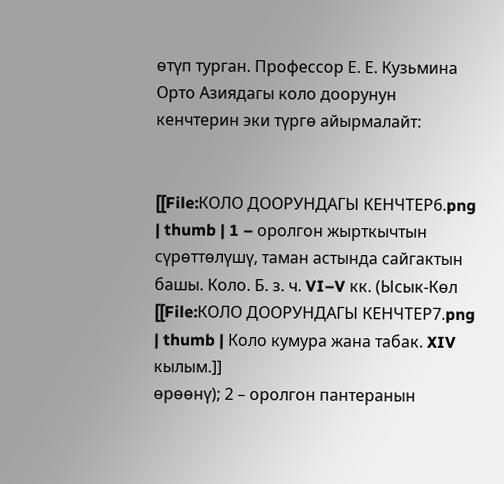өтүп турган. Профессор Е. Е. Кузьмина Орто Азиядагы коло доорунун кенчтерин эки түргө айырмалайт:


[[File:КОЛО ДООРУНДАГЫ КЕНЧТЕР6.png | thumb | 1 – оролгон жырткычтын сүрөттөлүшү, таман астында сайгактын башы. Коло. Б. з. ч. VI–V кк. (Ысык-Көл
[[File:КОЛО ДООРУНДАГЫ КЕНЧТЕР7.png | thumb | Коло кумура жана табак. XIV кылым.]]
өрөөнү); 2 – оролгон пантеранын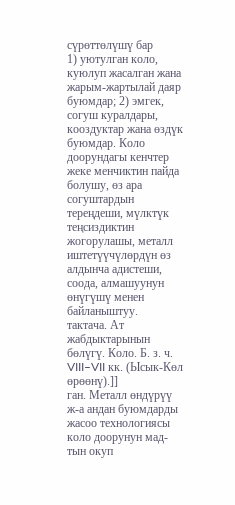сүрөттөлүшү бар
1) уютулган коло, куюлуп жасалган жана жарым-жартылай даяр буюмдар; 2) эмгек, согуш куралдары, кооздуктар жана өздүк буюмдар. Коло доорундагы кенчтер жеке менчиктин пайда болушу, өз ара согуштардын тереңдеши, мүлктүк теңсиздиктин жогорулашы, металл иштетүүчүлөрдүн өз алдынча адистеши, соода, алмашуунун өнүгүшү менен байланыштуу.
тактача. Ат жабдыктарынын бөлүгү. Коло. Б. з. ч. VIII–VII кк. (Ысык-Көл өрөөнү).]]
ган. Металл өндүрүү ж-а андан буюмдарды жасоо технологиясы коло доорунун мад-тын окуп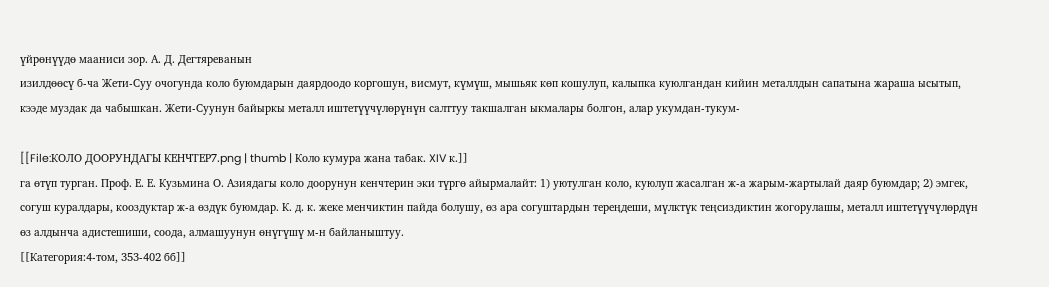үйрөнүүдө мааниси зор. А. Д. Дегтяреванын
изилдөөсү б-ча Жети-Суу очогунда коло буюмдарын даярдоодо коргошун, висмут, күмүш, мышьяк көп кошулуп, калыпка куюлгандан кийин металлдын сапатына жараша ысытып, кээде муздак да чабышкан. Жети-Суунун байыркы металл иштетүүчүлөрүнүн салттуу такшалган ыкмалары болгон, алар укумдан-тукум-

[[File:КОЛО ДООРУНДАГЫ КЕНЧТЕР7.png | thumb | Коло кумура жана табак. XIV к.]]
га өтүп турган. Проф. Е. Е. Кузьмина О. Азиядагы коло доорунун кенчтерин эки түргө айырмалайт: 1) уютулган коло, куюлуп жасалган ж-а жарым-жартылай даяр буюмдар; 2) эмгек, согуш куралдары, кооздуктар ж-а өздүк буюмдар. К. д. к. жеке менчиктин пайда болушу, өз ара согуштардын тереңдеши, мүлктүк теңсиздиктин жогорулашы, металл иштетүүчүлөрдүн өз алдынча адистешиши, соода, алмашуунун өнүгүшү м-н байланыштуу.
[[Категория:4-том, 353-402 бб]]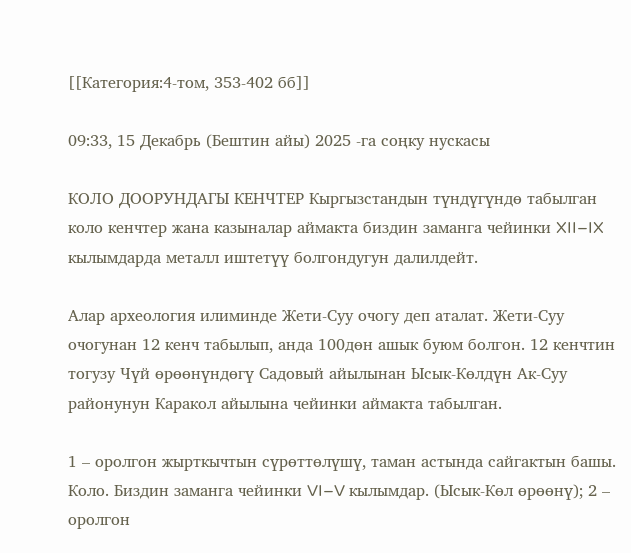[[Категория:4-том, 353-402 бб]]

09:33, 15 Декабрь (Бештин айы) 2025 -га соңку нускасы

КОЛО ДООРУНДАГЫ КЕНЧТЕР Кыргызстандын түндүгүндө табылган коло кенчтер жана казыналар аймакта биздин заманга чейинки XII–IX кылымдарда металл иштетүү болгондугун далилдейт.

Алар археология илиминде Жети-Суу очогу деп аталат. Жети-Суу очогунан 12 кенч табылып, анда 100дөн ашык буюм болгон. 12 кенчтин тогузу Чүй өрөөнүндөгү Садовый айылынан Ысык-Көлдүн Ак-Суу районунун Каракол айылына чейинки аймакта табылган.

1 – оролгон жырткычтын сүрөттөлүшү, таман астында сайгактын башы. Коло. Биздин заманга чейинки VI–V кылымдар. (Ысык-Көл өрөөнү); 2 – оролгон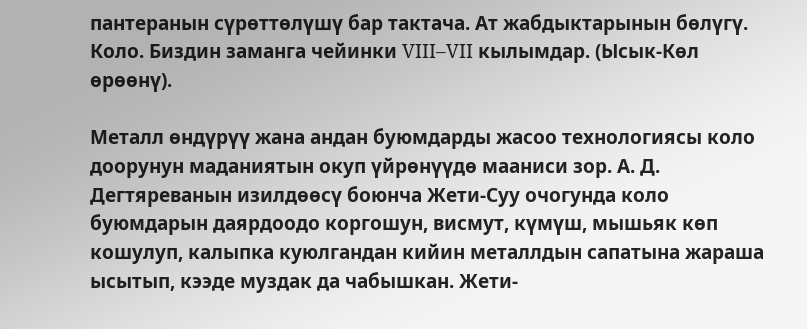пантеранын сүрөттөлүшү бар тактача. Ат жабдыктарынын бөлүгү. Коло. Биздин заманга чейинки VIII–VII кылымдар. (Ысык-Көл өрөөнү).

Металл өндүрүү жана андан буюмдарды жасоо технологиясы коло доорунун маданиятын окуп үйрөнүүдө мааниси зор. А. Д. Дегтяреванын изилдөөсү боюнча Жети-Суу очогунда коло буюмдарын даярдоодо коргошун, висмут, күмүш, мышьяк көп кошулуп, калыпка куюлгандан кийин металлдын сапатына жараша ысытып, кээде муздак да чабышкан. Жети-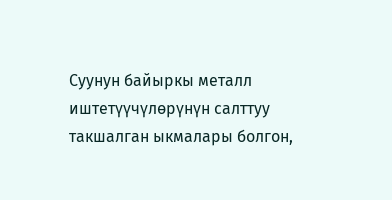Суунун байыркы металл иштетүүчүлөрүнүн салттуу такшалган ыкмалары болгон,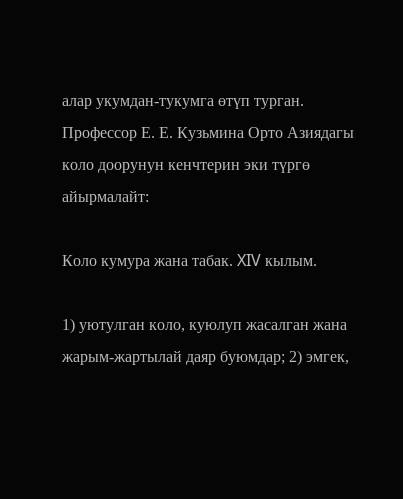алар укумдан-тукумга өтүп турган. Профессор Е. Е. Кузьмина Орто Азиядагы коло доорунун кенчтерин эки түргө айырмалайт:

Коло кумура жана табак. XIV кылым.

1) уютулган коло, куюлуп жасалган жана жарым-жартылай даяр буюмдар; 2) эмгек,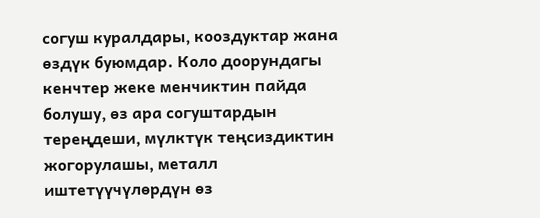согуш куралдары, кооздуктар жана өздүк буюмдар. Коло доорундагы кенчтер жеке менчиктин пайда болушу, өз ара согуштардын тереңдеши, мүлктүк теңсиздиктин жогорулашы, металл иштетүүчүлөрдүн өз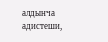алдынча адистеши,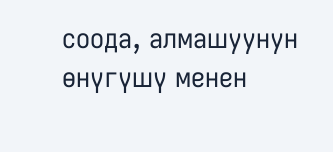соода, алмашуунун өнүгүшү менен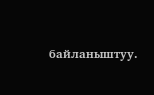байланыштуу.